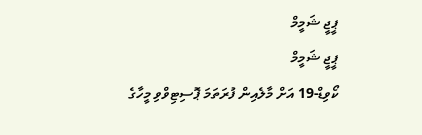ޕީޖީ ޝަމީމް
ޕީޖީ ޝަމީމް
ކޯވިޑް-19 އަށް މާލެއިން ފުރަތަމަ ޕޮސިޓިވްވި މީހާގެ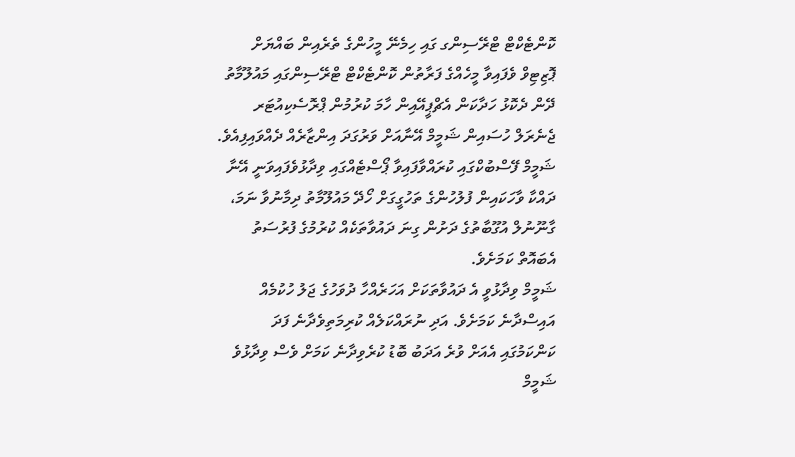ކޮންޓެކްޓް ޓްރޭސިންގ ގައި ހިމެނޭ މީހުންގެ ތެރެއިން ބައްޔަށް ޕޮޒިޓިވް ވެފައިވާ މީހެއްގެ ފަރާތުން ކޮންޓެކްޓް ޓްރޭސިންގައި މައުލޫމާތު ދޭން ދެކޮޅު ހަދާކަން އެޗްޕީއޭއިން ހާމަ ކުރުމުން ޕްރޮސެކިއުޓަރ ޖެނެރަލް ހުސައިން ޝަމީމް އޭނާއަށް ވަރުގަދަ އިންޒާރެއް ދެއްވައިފިއެވެ.
ޝަމީމް ފޭސްބުކްގައި ކުރައްވާފައިވާ ޕޯސްޓެއްގައި ވިދާޅުވެފައިވަނީ އޭނާ ދައްކާ ވާހަކައިން ފުލުހުންގެ ތަހުގީގަށް ހޯދޭ މައުލޫމާތު ދިމާނުވާ ނަމަ، ގާނޫނުލް އުގޫބާތުގެ ދަށުން ގިނަ ދައުވާތަކެއް ކުރުމުގެ ފުރުސަތު އެބައޮތް ކަމަށެވެ.
ޝަމީމް ވިދާޅުވީ އެ ދައުވާތަކަށް އަހަރެއްހާ ދުވަހުގެ ޖަލު ހުކުމެއް އައިސްދާނެ ކަމަށެވެ. އަދި ނުރައްކަލެއް ކުރިމަތިވެދާނެ ފަދަ ކަންކަމުގައި އެއަށް ވުރެ އަދަބު ބޮޑު ކުރެވިދާނެ ކަމަށް ވެސް ވިދާޅުވެ ޝަމީމް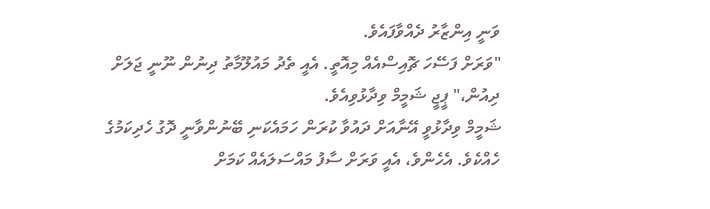ވަނީ އިންޒާރު ދެއްވާފައެވެ.
"ވަރަށް ފަސޭހަ ޗޮއިސްއެއް މިއޮތީ. އެއީ ތެދު މައުލޫމާތު ދިނުން ނޫނީ ޖަލަށް ދިއުން،" ޕީޖީ ޝަމީމް ވިދާޅުވިއެވެ.
ޝަމީމް ވިދާޅުވީ އޭނާއަށް ދައުވާ ކުރަން ހަމައެކަނި ބޭނުންވާނީ ދޮގު ހެދިކަމުގެ ހެއްކެވެ. އެހެންވެ، އެއީ ވަރަށް ސާފު މައްސަލައެއް ކަމަށް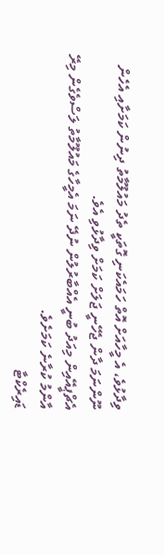ވިދާޅުވެ، އެ މީހާއަށް އޮތް ހަމައެކަނި ގޮތަކީ ތެދު މައުލޫމާތު ދިނުން ކަމަށާއި އެހެން ނޫންނަމަ ދާން ޖެހޭނީ ޖަލަށް ކަމަށް ވިދާޅުވި އެވެ.
އެޗްޕީއޭއިން މިއަދު ބުނީ އެއްބާރުލުން ނުދޭ ނަމަ އެމީހާގެ މައުލޫމާތު ލަސްވެގެން މިރޭ އާންމު ކުރާނެ ކަމަށެވެ.
ޑައިރެކްޓާ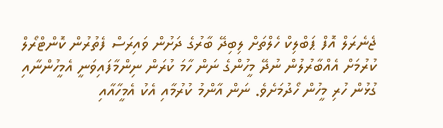ޖެނެރަލް އޮފް ޕަބްލިކް ހެލްތަށް ލިބިދޭ ބާރުގެ ދަށުން ވައިރަސް ފެތުރުން ކޮންޓްރޯލް ކުރުމަށް އެއްބާރުލުން ނުދޭ މީހުންގެ ނަން ހާމަ ކުރަން ނިންމާފައިވަނީ އެމީހުންނާއި ގުޅުން ހުރި މީހުން ހޯދުމަށެވެ. ނަން އާންމު ކުރުމާއި އެކު އެމީހާއާއި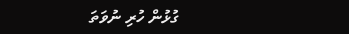ގުޅުން ހުރި ނުވަތަ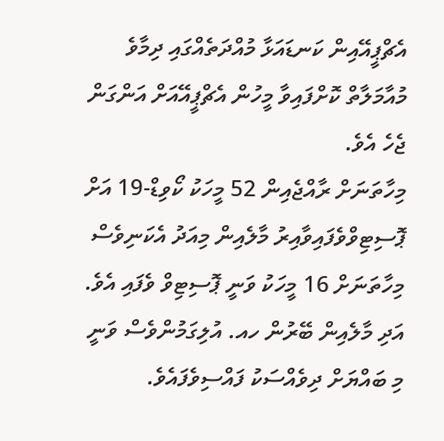އެޗްޕީއޭއިން ކަނޑައަޅާ މުއްދަތެއްގައި ދިމާވެ މުއާމަލާތް ކޮށްފައިވާ މީހުން އެޗްޕީއޭއަށް އަންގަން ޖެހެ އެވެ.
މިހާތަނަށް ރާއްޖެއިން 52 މީހަކު ކޯވިޑް-19 އަށް ޕޮސިޓިވްވެފައިވާއިރު މާލެއިން މިއަދު އެކަނިވެސް މިހާތަނަށް 16 މީހަކު ވަނީ ޕޮސިޓިވް ވެފައި އެވެ. އަދި މާލެއިން ބޭރުން ހއ. އުލިގަމުންވެސް ވަނީ މި ބައްޔަށް ދިވެއްސަކު ފައްސިވެފައެވެ.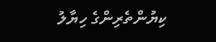ކިޔުންތެރިންގެ ހިޔާލު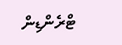ޓްރެންޑިން